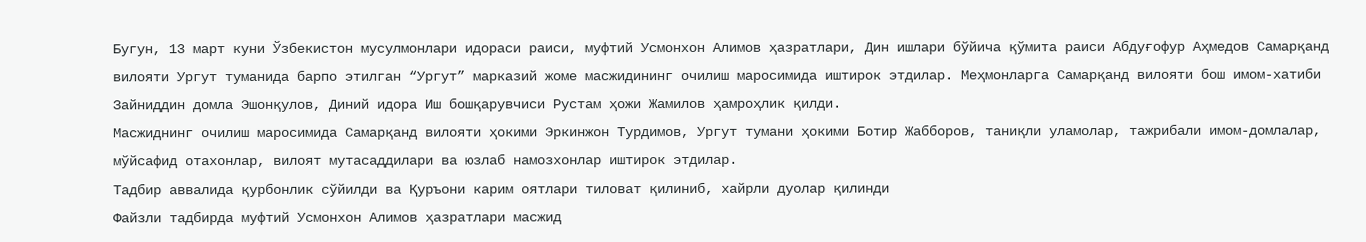Бугун, 13 март куни Ўзбекистон мусулмонлари идораси раиси, муфтий Усмонхон Алимов ҳазратлари, Дин ишлари бўйича қўмита раиси Абдуғофур Аҳмедов Самарқанд вилояти Ургут туманида барпо этилган “Ургут” марказий жоме масжидининг очилиш маросимида иштирок этдилар. Меҳмонларга Самарқанд вилояти бош имом-хатиби Зайниддин домла Эшонқулов, Диний идора Иш бошқарувчиси Рустам ҳожи Жамилов ҳамроҳлик қилди.
Масжиднинг очилиш маросимида Самарқанд вилояти ҳокими Эркинжон Турдимов, Ургут тумани ҳокими Ботир Жабборов, таниқли уламолар, тажрибали имом-домлалар, мўйсафид отахонлар, вилоят мутасаддилари ва юзлаб намозхонлар иштирок этдилар.
Тадбир аввалида қурбонлик сўйилди ва Қуръони карим оятлари тиловат қилиниб, хайрли дуолар қилинди
Файзли тадбирда муфтий Усмонхон Алимов ҳазратлари масжид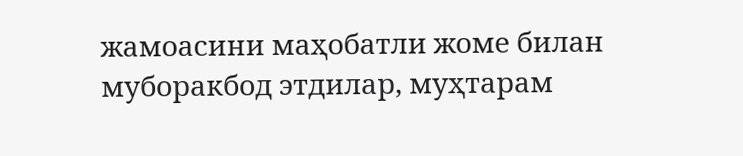жамоасини маҳобатли жоме билан муборакбод этдилар, муҳтарам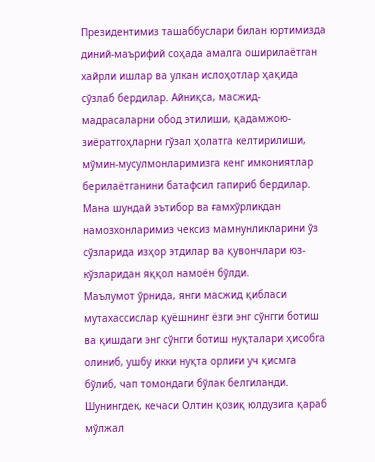Президентимиз ташаббуслари билан юртимизда диний-маърифий соҳада амалга оширилаётган хайрли ишлар ва улкан ислоҳотлар ҳақида сўзлаб бердилар. Айниқса, масжид-мадрасаларни обод этилиши, қадамжою-зиёратгоҳларни гўзал ҳолатга келтирилиши, мўмин-мусулмонларимизга кенг имкониятлар берилаётганини батафсил гапириб бердилар. Мана шундай эътибор ва ғамхўрликдан намозхонларимиз чексиз мамнунликларини ўз сўзларида изҳор этдилар ва қувончлари юз-кўзларидан яққол намоён бўлди.
Маълумот ўрнида, янги масжид қибласи мутахассислар қуёшнинг ёзги энг сўнгги ботиш ва қишдаги энг сўнгги ботиш нуқталари ҳисобга олиниб, ушбу икки нуқта орлиғи уч қисмга бўлиб, чап томондаги бўлак белгиланди. Шунингдек, кечаси Олтин қозиқ юлдузига қараб мўлжал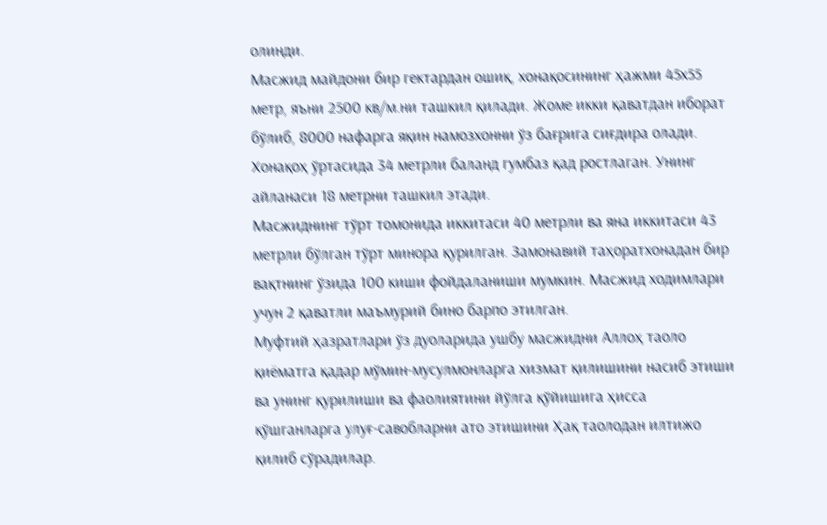олинди.
Масжид майдони бир гектардан ошиқ, хонақосининг ҳажми 45х55 метр, яъни 2500 кв/м.ни ташкил қилади. Жоме икки қаватдан иборат бўлиб, 8000 нафарга яқин намозхонни ўз бағрига сиғдира олади. Хонақоҳ ўртасида 34 метрли баланд гумбаз қад ростлаган. Унинг айланаси 18 метрни ташкил этади.
Масжиднинг тўрт томонида иккитаси 40 метрли ва яна иккитаси 43 метрли бўлган тўрт минора қурилган. Замонавий таҳоратхонадан бир вақтнинг ўзида 100 киши фойдаланиши мумкин. Масжид ходимлари учун 2 қаватли маъмурий бино барпо этилган.
Муфтий ҳазратлари ўз дуоларида ушбу масжидни Аллоҳ таоло қиёматга қадар мўмин-мусулмонларга хизмат қилишини насиб этиши ва унинг қурилиши ва фаолиятини йўлга қўйишига ҳисса қўшганларга улуғ-савобларни ато этишини Ҳақ таолодан илтижо қилиб сўрадилар.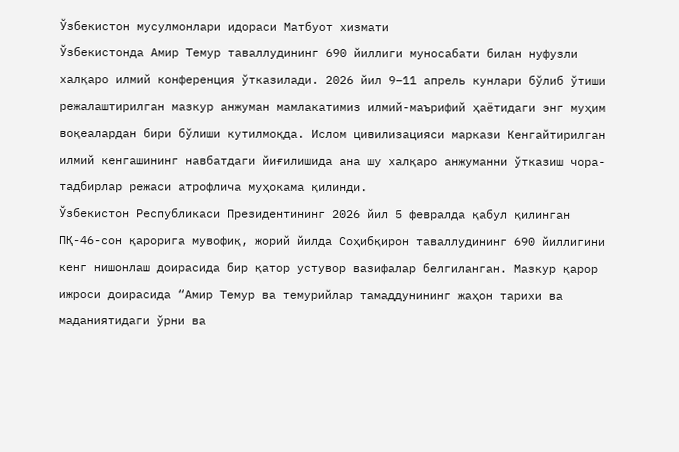Ўзбекистон мусулмонлари идораси Матбуот хизмати
Ўзбекистонда Амир Темур таваллудининг 690 йиллиги муносабати билан нуфузли халқаро илмий конференция ўтказилади. 2026 йил 9–11 апрель кунлари бўлиб ўтиши режалаштирилган мазкур анжуман мамлакатимиз илмий-маърифий ҳаётидаги энг муҳим воқеалардан бири бўлиши кутилмоқда. Ислом цивилизацияси маркази Кенгайтирилган илмий кенгашининг навбатдаги йиғилишида ана шу халқаро анжуманни ўтказиш чора-тадбирлар режаси атрофлича муҳокама қилинди.
Ўзбекистон Республикаси Президентининг 2026 йил 5 февралда қабул қилинган ПҚ-46-сон қарорига мувофиқ, жорий йилда Соҳибқирон таваллудининг 690 йиллигини кенг нишонлаш доирасида бир қатор устувор вазифалар белгиланган. Мазкур қарор ижроси доирасида “Амир Темур ва темурийлар тамаддунининг жаҳон тарихи ва маданиятидаги ўрни ва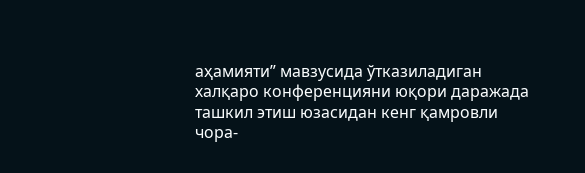аҳамияти” мавзусида ўтказиладиган халқаро конференцияни юқори даражада ташкил этиш юзасидан кенг қамровли чора-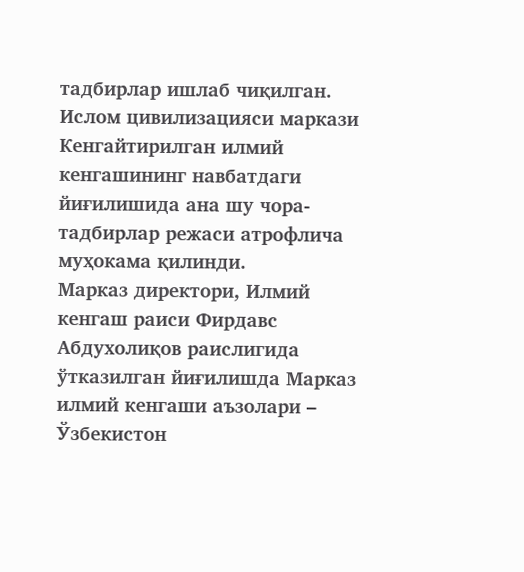тадбирлар ишлаб чиқилган. Ислом цивилизацияси маркази Кенгайтирилган илмий кенгашининг навбатдаги йиғилишида ана шу чора-тадбирлар режаси атрофлича муҳокама қилинди.
Марказ директори, Илмий кенгаш раиси Фирдавс Абдухолиқов раислигида ўтказилган йиғилишда Марказ илмий кенгаши аъзолари – Ўзбекистон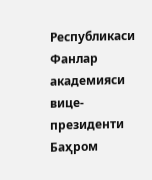Республикаси Фанлар академияси вице-президенти Баҳром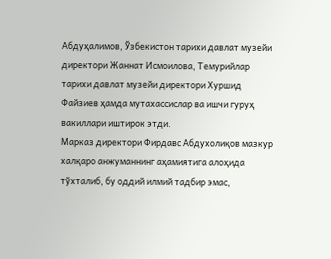Абдуҳалимов, Ўзбекистон тарихи давлат музейи директори Жаннат Исмоилова, Темурийлар тарихи давлат музейи директори Хуршид Файзиев ҳамда мутахассислар ва ишчи гуруҳ вакиллари иштирок этди.
Марказ директори Фирдавс Абдухолиқов мазкур халқаро анжуманнинг аҳамиятига алоҳида тўхталиб, бу оддий илмий тадбир эмас,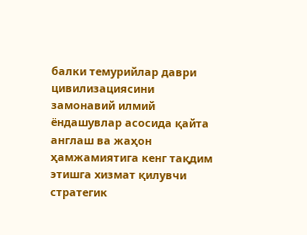балки темурийлар даври цивилизациясини замонавий илмий ёндашувлар асосида қайта англаш ва жаҳон ҳамжамиятига кенг тақдим этишга хизмат қилувчи стратегик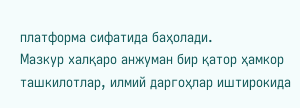платформа сифатида баҳолади.
Мазкур халқаро анжуман бир қатор ҳамкор ташкилотлар, илмий даргоҳлар иштирокида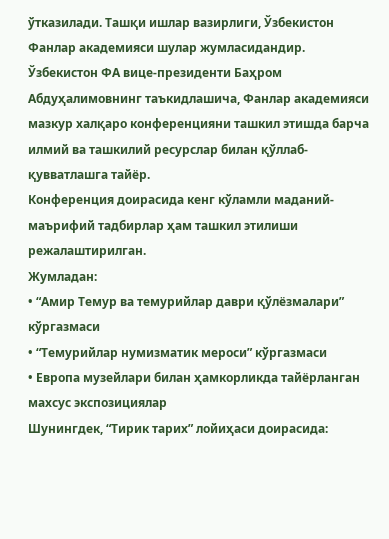ўтказилади. Ташқи ишлар вазирлиги, Ўзбекистон Фанлар академияси шулар жумласидандир.
Ўзбекистон ФА вице-президенти Баҳром Абдуҳалимовнинг таъкидлашича, Фанлар академияси мазкур халқаро конференцияни ташкил этишда барча илмий ва ташкилий ресурслар билан қўллаб-қувватлашга тайёр.
Конференция доирасида кенг кўламли маданий-маърифий тадбирлар ҳам ташкил этилиши режалаштирилган.
Жумладан:
• “Амир Темур ва темурийлар даври қўлёзмалари” кўргазмаси
• “Темурийлар нумизматик мероси” кўргазмаси
• Европа музейлари билан ҳамкорликда тайёрланган махсус экспозициялар
Шунингдек, “Тирик тарих” лойиҳаси доирасида: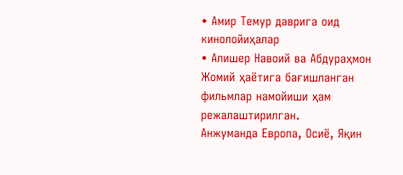• Амир Темур даврига оид кинолойиҳалар
• Алишер Навоий ва Абдураҳмон Жомий ҳаётига бағишланган фильмлар намойиши ҳам режалаштирилган.
Анжуманда Европа, Осиё, Яқин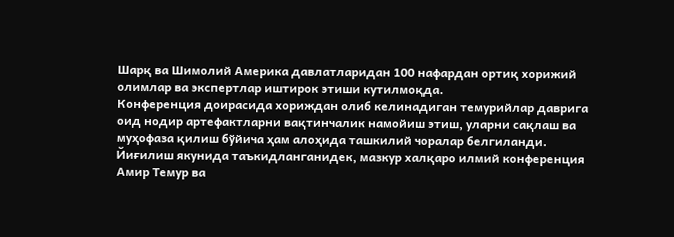Шарқ ва Шимолий Америка давлатларидан 100 нафардан ортиқ хорижий олимлар ва экспертлар иштирок этиши кутилмоқда.
Конференция доирасида хориждан олиб келинадиган темурийлар даврига оид нодир артефактларни вақтинчалик намойиш этиш, уларни сақлаш ва муҳофаза қилиш бўйича ҳам алоҳида ташкилий чоралар белгиланди.
Йиғилиш якунида таъкидланганидек, мазкур халқаро илмий конференция Амир Темур ва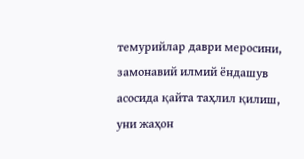темурийлар даври меросини, замонавий илмий ёндашув асосида қайта таҳлил қилиш, уни жаҳон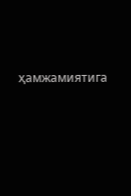ҳамжамиятига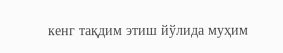кенг тақдим этиш йўлида муҳим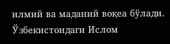илмий ва маданий воқеа бўлади.
Ўзбекистондаги Ислом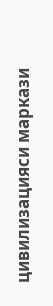цивилизацияси маркази